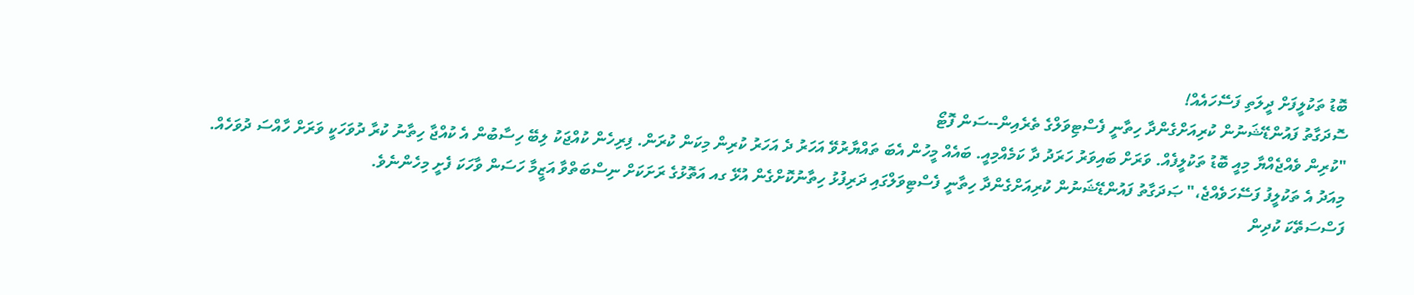ބޮޑު ތަކުލީފަށް ދީލަތި ފަސޭހައެއް!
ސޮދަގާތު ފައުންޑޭޝަނުން ކުރިއަށްގެންދާ ހިތާނީ ފެސްޓިވަލްގެ ތެރެއިން--ސަން ފޮޓޯ
"ކުރިން ވެއްޖެއްޔާ މިއީ ބޮޑު ތަކުލީފެއް. ވަރަށް ބައިވަރު ހަރަދު ދާ ކަމެއްމިއީ. ބައެއް މީހުން އެބަ ތައްޔާރުވޭ އަހަރު ދެ އަހަރު ކުރިން މިކަން ކުރަން. ފިރިހެން ކުއްޖަކު ލިބޭ ހިސާބުން އެ ކުއްޖާ ހިތާނު ކުރާ ދުވަހަކީ ވަރަށް ހާއްސަ ދުވަހެއް. މިއަދު އެ ތަކުލީފު ފަސޭހަވެއްޖެ،" ޞަދަގާތު ފައުންޑޭޝަނުން ކުރިއަށްގެންދާ ހިތާނީ ފެސްޓިވަލްގައި ދަރިފުޅު ހިތާނުކޮށްގެން އުޅޭ ގއ އަތޮޅުގެ ރަށަކަށް ނިސްބަތްވާ އަޒީމާ ހަސަން ވާހަކަ ފެށީ މިހެންނެވެ.
ފަސްސަތޭކަ ކުދިން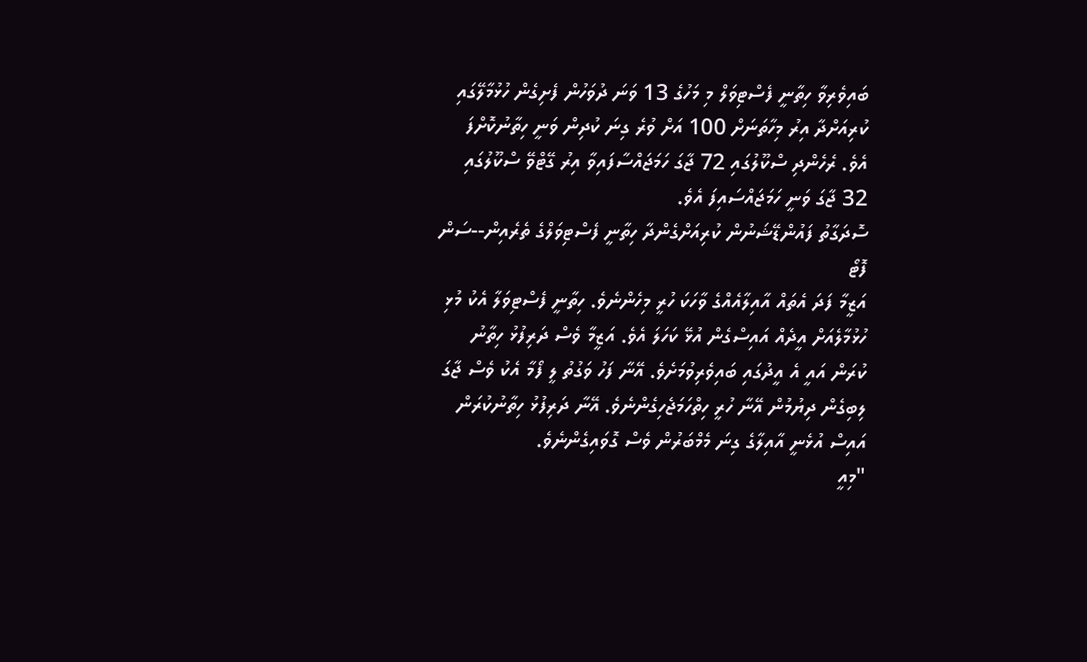ބައިވެރިވާ ހިތާނީ ފެސްޓިވަލް މި މަހުގެ 13 ވަނަ ދުވަހުން ފެށިގެން ހުޅުމާލޭގައި ކުރިއަށްދާ އިރު މިހާތަނަށް 100 އަށް ވުރެ ގިނަ ކުދިން ވަނީ ހިތާނުކޮށްފަ އެވެ. ރެހެންދި ސްކޫލުގައި 72 ޖާގަ ހަމަޖައްސާފައިވާ އިރު ގޭޓްވޭ ސްކޫލުގައި 32 ޖާގަ ވަނީ ހަމަޖައްސައިފަ އެވެ.
ސޮދަގާތު ފައުންޑޭޝަނުން ކުރިއަށްގެންދާ ހިތާނީ ފެސްޓިވަލްގެ ތެރެއިން--ސަން ފޮޓޯ
އަޒީމާ ފަދަ އެތައް އާއިލާއެއްގެ ވާހަކަ ހުރީ މިހެންނެވެ. ހިތާނީ ފެސްޓިވަލާ އެކު މުޅި ހުޅުމާލެއަށް އީދެއް އައިސްގެން އުޅޭ ކަހަލަ އެވެ. އަޒީމާ ވެސް ދަރިފުޅު ހިތާނު ކުރަން އައީ އެ އީދުގައި ބައިވެރިވުމަށެވެ. އޭނާ ފަހު ވަގުތު ލީ ފޯމާ އެކު ވެސް ޖާގަ ލިބިގެން ދިޔުމުން އޭނާ ހުރީ ހިތްހަމަޖެހިގެންނެވެ. އޭނާ ދަރިފުޅު ހިތާނުކުރަން އައިސް އުޅެނީ އާއިލާގެ ގިނަ މެމްބަރުން ވެސް ގޮވައިގެންނެވެ.
"މިއީ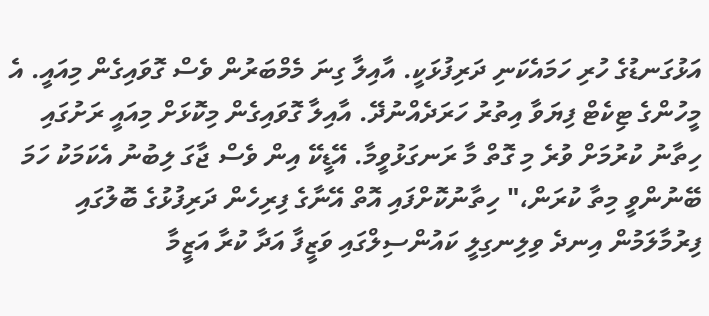އަޅުގަނޑުގެ ހުރި ހަމައެކަނި ދަރިފުޅަކީ. އާއިލާ ގިނަ މެމްބަރުން ވެސް ގޮވައިގެން މިއައީ. އެ މީހުންގެ ޓިކެޓް ފިޔަވާ އިތުރު ހަރަދެއްނުދޭ. އާއިލާ ގޮވައިގެން މިކޮޅަށް މިއައީ ރަށުގައި ހިތާނު ކުރުމަށް ވުރެ މި ގޮތް މާ ރަނގަޅުވީމާ. އޭޑީކޭ އިން ވެސް ޖާގަ ލިބުނު އެކަމަކު ހަމަ ބޭނުންވީ މިތާ ކުރަން،" ހިތާނުކޮށްފައި އޮތް އޭނާގެ ފިރިހެން ދަރިފުޅުގެ ބޮލުގައި ފިރުމާލަމުން އިނދެ ވިލިނގިލީ ކައުންސިލްގައި ވަޒީފާ އަދާ ކުރާ އަޒީމާ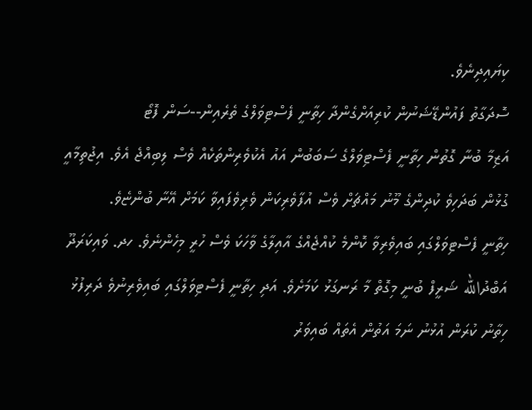ކިޔައިދިނެވެ.
ސޮދަގާތު ފައުންޑޭޝަނުން ކުރިއަށްގެންދާ ހިތާނީ ފެސްޓިވަލްގެ ތެރެއިން--ސަން ފޮޓޯ
އަޒިމާ ބުނާ ގޮތުން ހިތާނީ ފެސްޓިވަލްގެ ސަބަބުން އައު އެކުވެރިންތަކެއް ވެސް ލިބިއްޖެ އެވެ. އިޖުތިމާއީ ގުޅުން ބަދަހިވެ ކުދިންގެ މޫނު މައްޗަށް ވެސް އުފާވެރިކަން ވެރިވެފައިވާ ކަމަށް އޭނާ ބުންޏެވެ.
ހިތާނީ ފެސްޓިވަލްގައި ބައިވެރިވާ ކޮންމެ ކުއްޖެއްގެ އާއިލާގެ ވާހަކަ ވެސް ހުރީ މިހެންނެވެ. ހދ. ވައިކަރަދޫ އަބްދުالله ޝަރީފް ބުނީ މިގޮތް މާ ރަނގަޅު ކަމަށެވެ. އަދި ހިތާނީ ފެސްޓިވަލްގައި ބައިވެރިނުވެ ދަރިފުޅު ހިތާނު ކުރަން އުޅުނު ނަމަ އަތުން އެތައް ބައިވަރު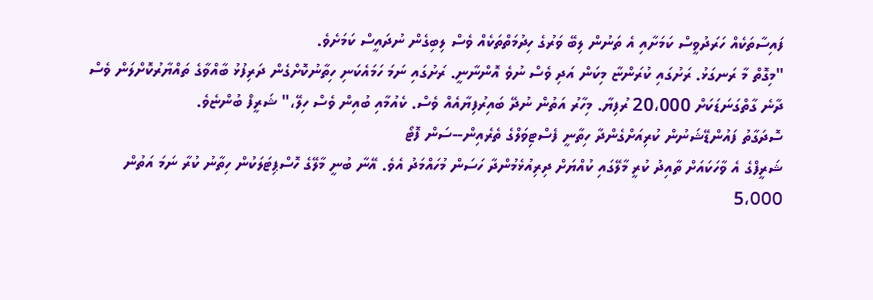ފައިސާތަކެއް ހަރަދުވީސް ކަމަށާއި އެ ތަނުން ލިބޭ ވަރުގެ ހިދުމަތްތަކެއް ވެސް ލިބިގެން ނުދައީސް ކަމަށެވެ.
"މިގޮތް މާ ރަނގަޅު. ރަށުގައި ކުރަންޏާ މިކަން އަދި ވެސް ނުވެ އޮންނާނީ. ރަށުގައި ނަމަ ހަމައެކަނި ހިތާނުކޮށްގެން ދަރިފުޅު ބާއްވާގެ ތައްޔާރުކޮށްލަން ވެސް ދާނެ ގާތްގަނަޑަކަށް 20،000 ރުފިޔާ. މިހާރު އަތުން ނުދޭ ބައިރުފިޔާއެއް ވެސް. ކެއުމާއި ބުއިން ވެސް ހިލޭ،" ޝަރީފް ބުންޏެވެ.
ސޮދަގާތު ފައުންޑޭޝަނުން ކުރިއަށްގެންދާ ހިތާނީ ފެސްޓިވަލްގެ ތެރެއިން--ސަން ފޮޓޯ
ޝަރީފްގެ އެ ވާހަކައަށް ތާއިދު ކުރީ މާލޭގައި ކުއްޔަށް ދިރިއުޅެމުންދާ ހަސަން މުހައްމަދު އެވެ. އޭނާ ބުނީ މާލޭގެ ހޮސްޕިޓަލަކުން ހިތާނު ކުރާ ނަމަ އަތުން 5،000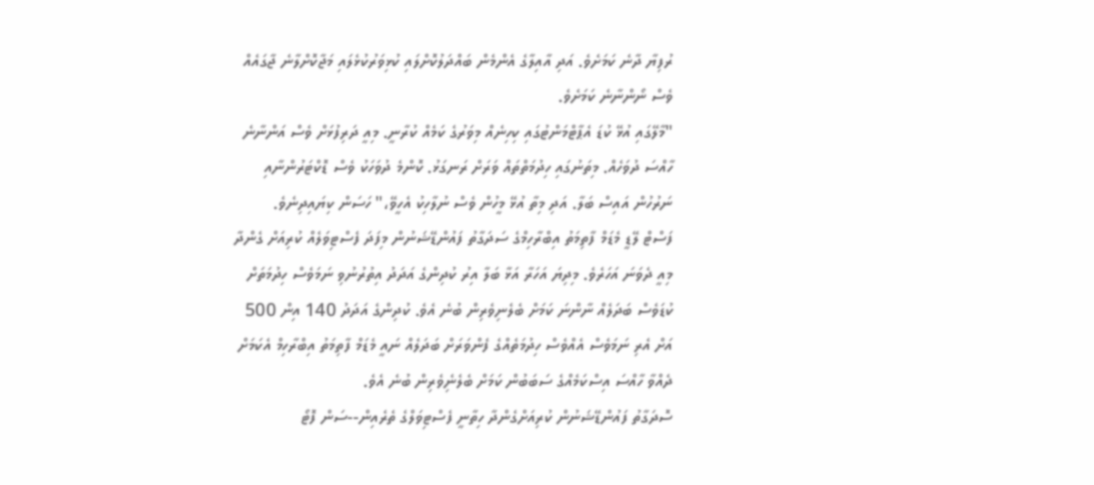ރުފިޔާ ދާނެ ކަމަށެވެ. އަދި އާއިލާގެ އެންމެން ބައްދަލުކޮށްލައި ކުޅިވަރުކުޅެލައި މަޖާކޮށްލާނެ ޖާގައެއް ވެސް ނޯންނާނެ ކަމަށެވެ.
"މާލޭގައި އުޅޭ ކުޑަ އެޕާޓްމަންޓުގައި ކިހިނެއް މިވަރުގެ ކަމެއް ކުރާނީ. މިއީ ދަރިފުޅަށް ވެސް އަންނާނެ ހާއްސަ ދުވަހެއް. މިތަނުގައި ހިދުމަތްތައް ވަރަށް ރަނގަޅު. ކޮންމެ ދުވަހަކު ވެސް ޑޮކްޓަރުންނާއި ނަރުހުން އައިސް ބަލާ. އަދި މިތާ އުޅޭ މީހުން ވެސް ނުލާހިކު އެހީވޭ،" ހަސަން ކިޔައިދިނެވެ.
ފަސްޓް ލޭޑީ މެޑަމް ފާތިމަތު އިބްރާހިމްގެ ސަދަގާތު ފައުންޑޭޝަނުން މިފަދަ ފެސްޓިވަލެއް ކުރިއަށް ގެންދާ މިއީ ދެވަނަ އަހަރެވެ. މިދިޔަ އަހަރާ އަޅާ ބަލާ އިރު ކުދިންގެ އަދަދު އިތުރުނުވި ނަމަވެސް ހިދުމަތަށް ކުޑަވެސް ބަދަލެއް ނާންނަ ކަމަށް ބެލެނިވެރިން ބުނެ އެވެ. ކުދިންގެ އަދަދު 140 އިން 500 އަށް އެރި ނަމަވެސް އެއްވެސް ހިދުމަތެއްގެ ފެންވަރަށް ބަދަލެއް ނައީ މެޑަމް ފާތިމަތު އިބްރާހިމް އެކަމަށް ދެއްވާ ހާއްސަ އިސްކަމެއްގެ ސަބަބުން ކަމަށް ބެލެނެިވެރިން ބުނެ އެވެ.
ސޮދަގާތު ފައުންޑޭޝަނުން ކުރިއަށްގެންދާ ހިތާނީ ފެސްޓިވަލްގެ ތެރެއިން--ސަން ފޮޓޯ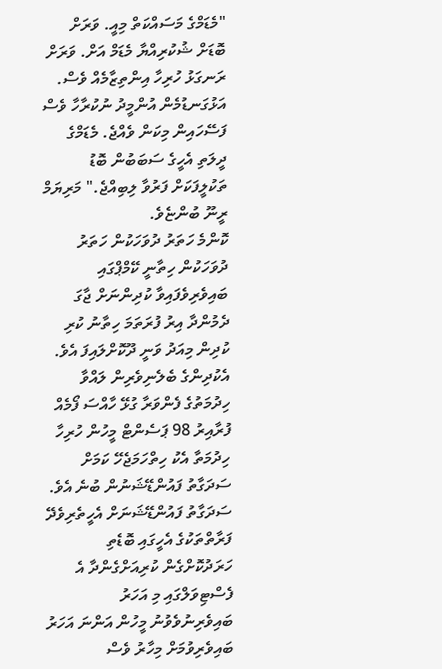"މެޑަމްގެ މަސައްކަތް މިއީ. ވަރަށް ބޮޑަށް ޝުކުރިއްޔާ މެޑަމް އަށް. ވަރަށް ރަނގަޅު ހުރިހާ އިންތިޒާމެއް ވެސް. އަޅުގަނޑުމެން އުންމީދު ނުކުރާހާ ވެސް ފަސޭހައިން މިކަން ވެއްޖެ. މެޑަމްގެ ދީލަތި އެހީގެ ސަބަބުން ބޮޑު ތަކުލީފަކަށް ފަރުވާ ލިބިއްޖެ." މަރިޔަމް ރީނޫ ބުންޏެވެ.
ކޮންމެ ހަތަރު ދުވަހަކުން ހަތަރު ދުވަހަކުން ހިތާނީ ކޭމްޕްގައި ބައިވެރިވެފައިވާ ކުދިންނަށް ޖާގަ ދެމުންދާ އިރު ފުރަތަމަ ހިތާނު ކުރި ކުދިން މިއަދު ވަނީ ދޫކޮށްލައިފަ އެވެ. އެކުދިންގެ ބެލެނިވެރިން ލައްވާ ހިދުމަތުގެ ފެންވަރާ ގުޅޭ ހާއްސަ ފޯމެއް ފުރާއިރު 98 ޕަސެންޓް މީހުން ހުރިހާ ހިދުމަތާ އެކު ހިތްހަމަޖެހޭ ކަމަށް ސަދަގާތު ފައުންޑޭޝަނުން ބުނެ އެވެ.
ސަދަގާތު ފައުންޑޭޝަނަށް އެހީތެރިވެދޭ ފަރާތްތަކުގެ އެހީގައި ބޮޑެތި ހަރަދުކޮށްގެން ކުރިއަށްގެންދާ އެ ފެސްޓިވަލްގައި މި އަހަރު ބައިވެރިނުވެވުނު މީހުން އަންނަ އަހަރު ބައިވެރިވުމަށް މިހާރު ވެސް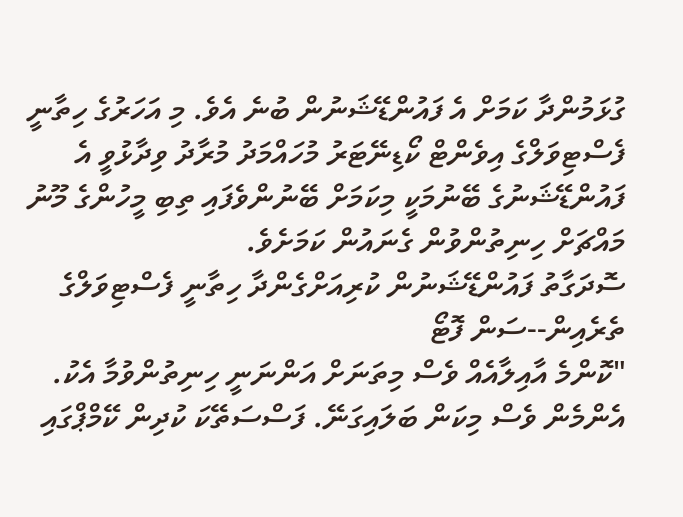ގުޅަމުންދާ ކަމަށް އެ ފައުންޑޭޝަނުން ބުނެ އެވެ. މި އަހަރުގެ ހިތާނީ ފެސްޓިވަލްގެ އިވެންޓް ކޯޑިނޭޓަރު މުހައްމަދު މުރާދު ވިދާޅުވީ އެ ފައުންޑޭޝަނުގެ ބޭނުމަކީ މިކަމަށް ބޭނުންވެފައި ތިބި މީހުންގެ މޫނު މައްޗަށް ހިނިތުންވުން ގެނައުން ކަމަށެވެ.
ސޮދަގާތު ފައުންޑޭޝަނުން ކުރިއަށްގެންދާ ހިތާނީ ފެސްޓިވަލްގެ ތެރެއިން--ސަން ފޮޓޯ
"ކޮންމެ އާއިލާއެއް ވެސް މިތަނަށް އަންނަނީ ހިނިތުންވުމާ އެކު. އެންމެން ވެސް މިކަން ބަލައިގަނޭ. ފަސްސަތޭކަ ކުދިން ކޭމްޕްގައި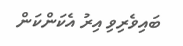ބައިވެރިވި އިރު އެކަންކަން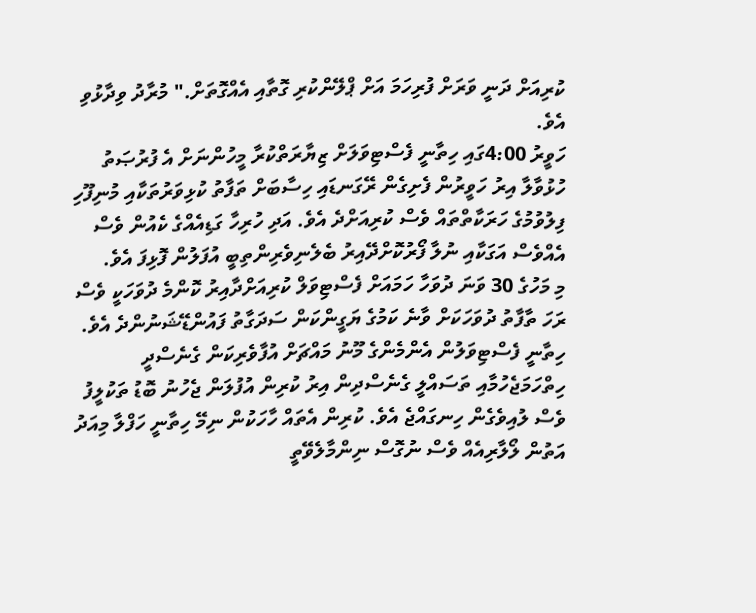ކުރިއަށް ދަނީ ވަރަށް ފުރިހަމަ އަށް ޕްލޭންކުރި ގޮތާއި އެއްގޮތަށް." މުރާދު ވިދާޅުވި އެވެ.
ހަވީރު 4:00ގައި ހިތާނީ ފެސްޓިވަލަށް ޒިޔާރަތްކުރާ މީހުންނަށް އެ ފުރުޞަތު ހުޅުވާލާ އިރު ހަވީރުން ފެށިގެން ރޭގަނޑައި ހިސާބަށް ތަފާތު ކުޅިވަރުތަކާއި މުނިފޫހި ފިލުވުމުގެ ހަރަކާތްތައް ވެސް ކުރިއަށްދެ އެވެ. އަދި ހުރިހާ ގަޑިއެއްގެ ކެއުން ވެސް އެއްވެސް އަގަކާއި ނުލާ ފޯރުކޮށްދޭއިރު ބެލެނިވެރިންތިބީ އުފަލުން ފޮޅިފަ އެވެ.
މި މަހުގެ 30 ވަނަ ދުވަހާ ހަމައަށް ފެސްޓިވަލް ކުރިއަށްދާއިރު ކޮންމެ ދުވަހަކީ ވެސް ރަހަ ތާފާތު ދުވަހަކަށް ވާނެ ކަމުގެ ޔަގީންކަން ސަދަގާތު ފައުންޑޭޝަނުންދެ އެވެ. ހިތާނީ ފެސްޓިވަލުން އެންމެންގެ މޫނު މައްޗަށް އުފާވެރިކަން ގެނެސްދީ ހިތްހަމަޖެހުމާއި ތަސައްލީ ގެނެސްދިން އިރު ކުރިން އުފުލަން ޖެހުނު ބޮޑު ތަކުލީފު ވެސް ލުއިވެގެން ހިނގައްޖެ އެވެ. ކުރިން އެތައް ހާހަކުން ނިމޭ ހިތާނީ ހަފްލާ މިއަދު އަތުން ލޯލާރިއެއް ވެސް ނުގޮސް ނިންމާލެވޭތީ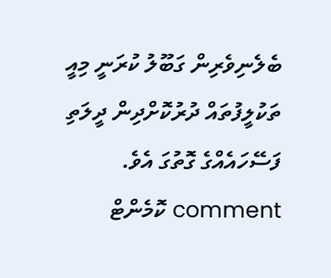ބެލެނިވެރިން ގަބޫލު ކުރަނީ މިއީ ތަކުލީފުތައް ދުރުކޮށްދިން ދީލަތި ފަސޭހައެއްގެ ގޮތުގަ އެވެ.
comment ކޮމެންޓް